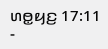ꤛꤥ꤭ꤟꤢ꤬ 17:11 -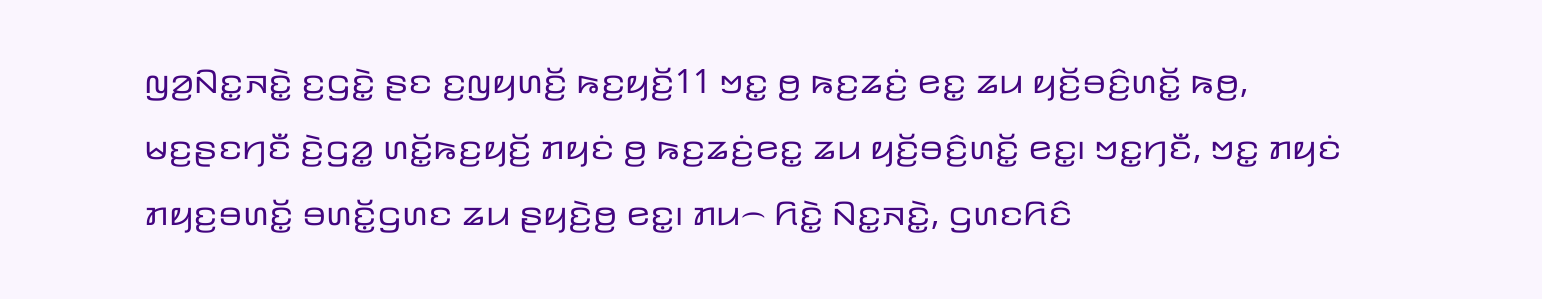ꤜꤤ꤬ꤡꤢ꤭ꤏꤢꤧ꤭ ꤢ꤬ꤞꤢꤧ꤭ ꤔꤢ ꤢ꤬ꤜꤟꤛꤢꤩ꤬ ꤒꤢ꤬ꤟꤢꤩ꤬11 ꤠꤢ꤭ ꤥ꤬ ꤒꤢ꤬ꤘꤢꤦ꤬ ꤕꤢ꤭ ꤘꤣ ꤟꤢꤩ꤬ꤋꤢꤨ꤬ꤛꤢꤩ꤭ ꤒꤥ꤬, ꤗꤢ꤬ꤔꤢꤚꤢꤪ ꤢꤧ꤬ꤞꤤ꤭ ꤛꤢꤩ꤭ꤒꤢ꤬ꤟꤢꤩ꤬ ꤊꤟꤢꤦ ꤥ꤬ ꤒꤢ꤬ꤘꤢꤦ꤬ꤕꤢ꤭ ꤘꤣ ꤟꤢꤩ꤬ꤋꤢꤨ꤬ꤛꤢꤩ꤭ ꤕꤢ꤭꤯ ꤠꤢ꤭ꤚꤢꤪ, ꤠꤢ꤭ ꤊꤟꤢꤦ ꤊꤟꤢ꤬ꤋꤛꤢꤩ꤭ ꤋꤛꤢꤩ꤭ꤞꤛꤢ ꤘꤣ ꤔꤟꤢꤧ꤬ꤥ꤬ ꤕꤢ꤭꤯ ꤊꤣ꤮ ꤖꤢꤧ꤭ ꤡꤢ꤭ꤏꤢꤧ꤭, ꤞꤛꤢꤖꤢꤨ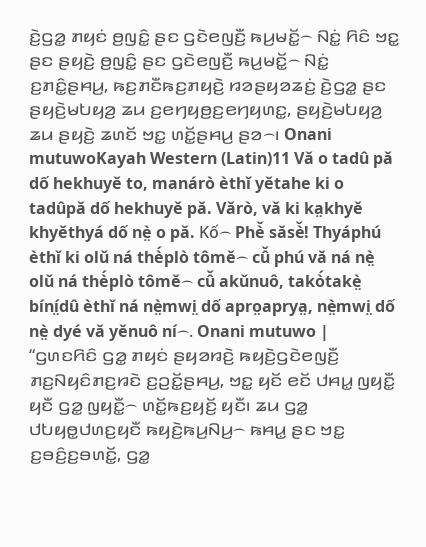ꤢꤧ꤬ꤞꤤ꤭ ꤊꤟꤢꤦ ꤥ꤬ꤜꤢꤨ꤭ ꤔꤢ ꤞꤢꤧꤕꤜꤢꤪ꤬ ꤒꤣ꤬ꤗꤢꤩ꤭꤮ ꤡꤢꤦ꤭ ꤖꤢꤨ ꤠꤢ꤭ ꤔꤢ ꤔꤟꤢꤧ꤬ ꤥ꤬ꤜꤢꤨ꤭ ꤔꤢ ꤞꤢꤧꤕꤜꤢꤪ꤬ ꤒꤣ꤬ꤗꤢꤩ꤭꤮ ꤡꤢꤦ꤭ ꤢ꤬ꤊꤢꤨ꤭ꤔꤌꤣ꤬, ꤒꤢ꤬ꤊꤢꤪꤒꤢ꤬ꤊꤟꤢꤧ꤬ ꤙꤤꤔꤟꤤꤘꤢꤦ꤬ ꤢꤧ꤬ꤞꤤ꤭ ꤔꤢ ꤔꤟꤢꤧ꤬ꤗꤝꤟꤤ꤬ ꤘꤣ ꤢ꤬ꤕꤚꤟꤥ꤬ꤢ꤬ꤕꤚꤟꤛꤢ꤭, ꤔꤟꤢꤧ꤬ꤗꤝꤟꤤ꤬ ꤘꤣ ꤔꤟꤢꤧ꤬ ꤘꤛꤢꤩ ꤠꤢ꤭ ꤛꤢꤩ꤭ꤔꤌꤣ꤬ ꤔꤤ꤮꤯ Onani mutuwoKayah Western (Latin)11 Vǎ o tadû pǎ dố hekhuyě to, manárò èthǐ yětahe ki o tadûpǎ dố hekhuyě pǎ. Vǎrò, vǎ ki ka̤khyě khyěthyá dố nè̤ o pǎ. Kố꤮ Phè̌ sǎsè̌! Thyáphú èthǐ ki olǔ ná thè́plò tômě꤮ cû̌ phú vǎ ná nè̤ olǔ ná thè́plò tômě꤮ cû̌ akǔnuô, takò́takè̤ bíní̤dû èthǐ ná nè̤mwi̤ dố apro̤aprya̤, nè̤mwi̤ dố nè̤ dyé vǎ yěnuô ní꤮. Onani mutuwo |
“ꤞꤛꤢꤖꤢꤨ ꤞꤤ꤭ ꤊꤟꤢꤦ ꤔꤟꤤꤙꤢꤧ꤬ ꤒꤟꤢꤧ꤬ꤞꤢꤧꤕꤜꤢꤪ꤬ ꤊꤢ꤬ꤡꤟꤢꤨꤊꤢ꤬ꤙꤢꤧ ꤢ꤬ꤑꤢꤩ꤭ꤔꤌꤣ꤬, ꤠꤢ꤭ ꤟꤢꤩ ꤕꤢꤩ ꤓꤌꤣ꤭ ꤜꤟꤢꤪ꤭ ꤟꤢꤪ ꤞꤤ꤭ ꤜꤟꤢꤪ꤭꤮ ꤛꤢꤩ꤭ꤒꤢ꤬ꤟꤢꤩ꤬ ꤟꤢꤪ꤯ ꤘꤣ ꤞꤤ꤭ ꤓꤝꤟꤥ꤭ꤓꤛꤢ꤬ꤟꤢꤪ ꤒꤟꤢꤧ꤬ꤒꤣ꤬ꤡꤣ꤬꤮ ꤒꤌꤣ꤭ ꤔꤢ ꤠꤢ꤭ ꤢ꤬ꤋꤢꤨ꤬ꤢ꤬ꤋꤛꤢꤩ꤭, ꤞꤤ꤭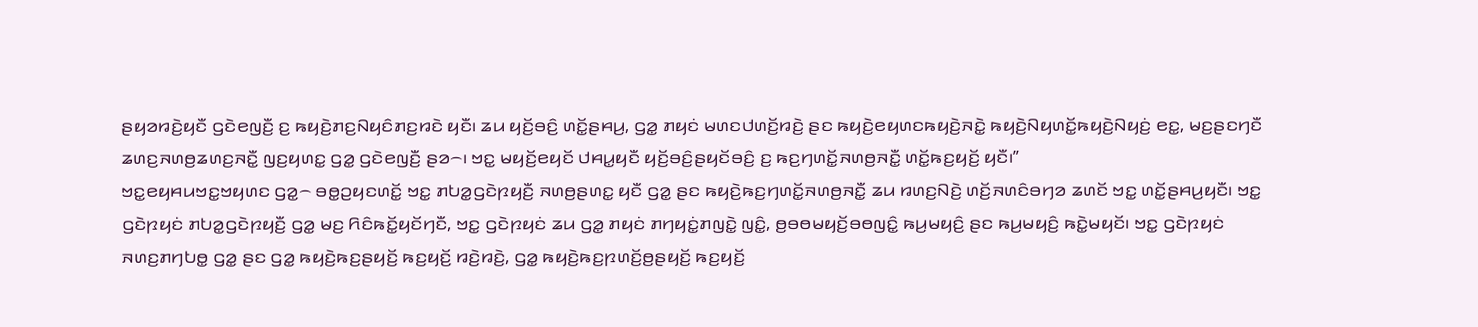ꤔꤟꤤꤙꤢꤧ꤬ꤟꤢꤪ ꤞꤢꤧꤕꤜꤢꤪ꤬ ꤢ꤬ ꤒꤟꤢꤧ꤬ꤊꤢ꤬ꤡꤟꤢꤨꤊꤢ꤬ꤙꤢꤧ ꤟꤢꤪ꤯ ꤘꤣ ꤟꤢꤩ꤬ꤋꤢꤨ꤬ ꤛꤢꤩ꤭ꤔꤌꤣ꤬, ꤞꤤ꤭ ꤊꤟꤢꤦ ꤗꤛꤢꤓꤛꤢꤩ꤬ꤙꤢꤧ꤬ ꤔꤢ ꤒꤟꤢꤧ꤬ꤕꤟꤛꤢꤒꤟꤢꤧ꤬ꤏꤢꤧ꤭ ꤒꤟꤢꤧ꤬ꤡꤟꤛꤢꤩ꤭ꤒꤟꤢꤧ꤬ꤡꤟꤢꤦ꤬ ꤕꤢ꤭, ꤗꤢ꤬ꤔꤢꤚꤢꤪ ꤘꤛꤢ꤬ꤏꤛꤥ꤬ꤘꤛꤢ꤬ꤏꤢꤪ꤭ ꤜꤢ꤬ꤟꤛꤢ꤭ ꤞꤤ꤭ ꤞꤢꤧꤕꤜꤢꤪ꤬ ꤔꤤ꤮꤯ ꤠꤢ꤭ ꤗꤟꤢꤩ꤬ꤕꤟꤢꤩ ꤓꤌꤣ꤭ꤟꤢꤪ ꤟꤢꤩ꤬ꤋꤢꤨ꤬ꤔꤟꤢꤩꤋꤢꤨ꤬ ꤢ꤬ ꤒꤢ꤬ꤚꤛꤢꤩ꤭ꤏꤛꤥ꤬ꤏꤢꤪ꤭ ꤛꤢꤩ꤭ꤒꤢ꤬ꤟꤢꤩ꤬ ꤟꤢꤪ꤯”
ꤠꤢ꤭ꤕꤟꤌꤣꤠꤢ꤭ꤠꤟꤛꤢ ꤞꤤ꤭꤮ ꤋꤥ꤭ꤑꤟꤢꤛꤢꤩ꤭ ꤠꤢ꤭ ꤊꤝꤤ꤭ꤞꤢꤧꤐꤟꤢꤪ꤬ ꤏꤛꤥ꤬ꤔꤛꤢ꤭ ꤟꤢꤪ ꤞꤤ꤭ ꤔꤢ ꤒꤟꤢꤧ꤬ꤒꤢ꤬ꤚꤛꤢꤩ꤭ꤏꤛꤥ꤬ꤏꤢꤪ꤭ ꤘꤣ ꤙꤛꤢ꤬ꤡꤢꤧ꤬ ꤛꤢꤩ꤬ꤏꤛꤢꤨꤋꤚꤤ ꤘꤛꤢꤩ ꤠꤢ꤭ ꤛꤢꤩ꤭ꤔꤌꤣ꤬ꤟꤢꤪ꤯ ꤠꤢ꤭ ꤞꤢꤧꤐꤟꤢꤦ ꤊꤝꤤ꤭ꤞꤢꤧꤐꤟꤢꤪ꤬ ꤞꤤ꤭ ꤗꤢ꤬ ꤖꤢꤨꤒꤢꤩ꤭ꤟꤢꤩꤚꤢꤪ, ꤠꤢ꤭ ꤞꤢꤧꤐꤟꤢꤦ ꤘꤣ ꤞꤤ꤭ ꤊꤟꤢꤦ ꤊꤚꤟꤢꤦ꤭ꤊꤜꤢꤧ꤭ ꤜꤢꤨ꤭, ꤥ꤬ꤋꤥꤗꤟꤢꤩ꤬ꤋꤥꤜꤢꤨ꤭ ꤒꤣ꤬ꤗꤟꤢꤨ꤬ ꤔꤢ ꤒꤣ꤬ꤗꤟꤢꤨ꤬ ꤒꤢꤧ꤭ꤗꤟꤢꤩ꤯ ꤠꤢ꤭ ꤞꤢꤧꤐꤟꤢꤦ ꤏꤛꤢ꤬ꤊꤚꤝꤥ꤭ ꤞꤤ꤭ ꤔꤢ ꤞꤤ꤭ ꤒꤟꤢꤧ꤬ꤒꤢ꤬ꤔꤟꤢꤩ꤬ ꤒꤢ꤬ꤟꤢꤩ꤬ ꤙꤢꤧ꤬ꤙꤢꤧ꤬, ꤞꤤ꤭ ꤒꤟꤢꤧ꤬ꤒꤢ꤬ꤐꤛꤢꤩ꤬ꤥ꤬ꤔꤟꤢꤩ꤬ ꤒꤢ꤬ꤟꤢꤩ꤬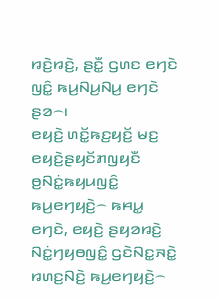ꤙꤢꤧ꤬ꤙꤢꤧ꤬, ꤔꤢꤪ꤭ ꤞꤛꤢ ꤕꤚꤢꤧ ꤜꤢꤨ꤭ ꤒꤣ꤬ꤡꤣ꤬ꤡꤣ꤬ ꤕꤚꤢꤧ ꤔꤤ꤮꤯
ꤕꤟꤢꤧ꤬ ꤛꤢꤩ꤭ꤒꤢ꤬ꤟꤢꤩ꤬ ꤗꤢ꤬ ꤕꤟꤢꤧ꤬ꤔꤟꤢꤩꤊꤜꤟꤢꤪ ꤥ꤬ꤡꤢꤦ꤭ꤒꤟꤣꤜꤢꤨ꤭ ꤒꤣ꤬ꤕꤚꤟꤢꤧ꤬꤮ ꤒꤌꤣ꤭ ꤕꤚꤢꤧ, ꤕꤟꤢꤧ꤬ ꤔꤟꤤꤙꤢꤧ꤬ ꤡꤢꤦ꤭ꤚꤟꤥꤜꤢꤨ꤭ ꤞꤢꤧꤡꤢ꤭ꤏꤢꤧ꤭ ꤙꤛꤢ꤬ꤡꤢꤧ꤬ ꤒꤣ꤬ꤕꤚꤟꤢꤧ꤬꤮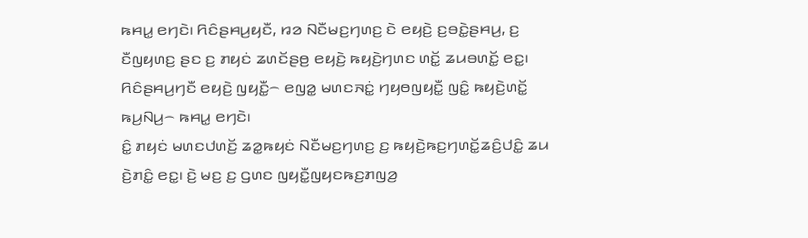ꤒꤌꤣ꤭ ꤕꤚꤢꤧ꤯ ꤖꤢꤨꤔꤌꤣ꤬ꤟꤢꤪ, ꤙꤤ ꤡꤢꤪꤗꤢ꤬ꤚꤛꤢ꤬ ꤢꤧ ꤕꤟꤢꤧ꤬ ꤢ꤬ꤋꤢꤧ꤭ꤔꤌꤣ꤬, ꤢ꤬ ꤢꤪꤜꤟꤛꤢ꤬ ꤔꤢ ꤢ꤬ ꤊꤟꤢꤦ ꤘꤛꤢꤩꤔꤥ꤬ ꤕꤟꤢꤧ꤬ ꤒꤟꤢꤧ꤬ꤚꤛꤢ ꤛꤢꤩ꤭ ꤘꤣꤋꤛꤢꤩ꤭ ꤕꤢ꤭꤯ ꤖꤢꤨꤔꤌꤣ꤬ꤚꤢꤪ ꤕꤟꤢꤧ꤬ ꤜꤟꤢꤪ꤭꤮ ꤕꤜꤤ꤭ ꤗꤛꤢꤏꤢꤦ꤭ ꤚꤟꤥꤜꤟꤢꤪ꤭ ꤜꤢꤨ꤭ ꤒꤟꤢꤧ꤬ꤛꤢꤩ꤭ ꤒꤣ꤬ꤡꤣ꤬꤮ ꤒꤌꤣ꤭ ꤕꤚꤢꤧ꤯
ꤢꤨ꤭ ꤊꤟꤢꤦ ꤗꤛꤢꤓꤛꤢꤩ꤬ ꤘꤤ꤭ꤒꤟꤢꤦ ꤡꤢꤪꤗꤢ꤬ꤚꤛꤢ꤬ ꤢ꤬ ꤒꤟꤢꤧ꤬ꤒꤢ꤬ꤚꤛꤢꤩ꤭ꤘꤢꤨ꤬ꤓꤢꤨ꤭ ꤘꤣ ꤢꤧ꤬ꤊꤢꤨ꤭ ꤕꤢ꤭꤯ ꤢꤧ꤬ ꤗꤢ꤬ ꤢ꤬ ꤞꤛꤢ ꤜꤟꤢꤪ꤭ꤜꤟꤢꤒꤢ꤬ꤊꤜꤤ꤬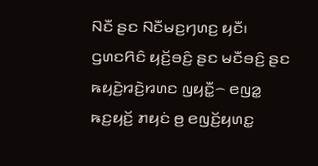ꤡꤢꤪ ꤔꤢ ꤡꤢꤪꤗꤢ꤬ꤚꤛꤢ꤬ ꤟꤢꤪ꤯ ꤞꤛꤢꤖꤢꤨ ꤟꤢꤩ꤬ꤋꤢꤨ꤬ ꤔꤢ ꤗꤢꤪꤋꤢꤨ꤬ ꤔꤢ ꤒꤟꤢꤧ꤬ꤙꤢꤧ꤬ꤙꤛꤢ ꤜꤟꤢꤪ꤭꤮ ꤕꤜꤤ꤭ ꤒꤢ꤬ꤟꤢꤩ꤬ ꤊꤟꤢꤦ ꤥ꤬ ꤕꤜꤢꤩ꤬ꤟꤛꤢ꤭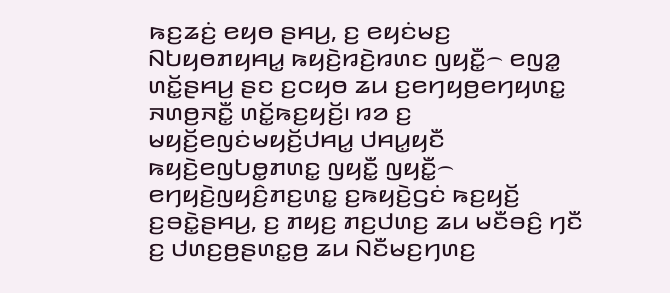ꤒꤢ꤬ꤘꤢꤦ꤬ ꤕꤟꤥ ꤔꤌꤣ꤬, ꤢ꤬ ꤕꤟꤢꤦꤗꤢ꤬ ꤡꤝꤟꤥꤊꤟꤌꤣ꤭ ꤒꤟꤢꤧ꤬ꤙꤢꤧ꤬ꤙꤛꤢ ꤜꤟꤢꤪ꤭꤮ ꤕꤜꤤ꤭ ꤛꤢꤩ꤭ꤔꤌꤣ꤬ ꤔꤢ ꤢ꤬ꤍꤟꤥ ꤘꤣ ꤢ꤬ꤕꤚꤟꤥ꤬ꤕꤚꤟꤛꤢ꤭ ꤏꤛꤥ꤬ꤏꤢꤪ꤭ ꤛꤢꤩ꤭ꤒꤢ꤬ꤟꤢꤩ꤬꤯ ꤙꤤ ꤢ꤬ ꤗꤟꤢꤩ꤬ꤕꤜꤢꤦꤗꤟꤢꤩ꤬ꤓꤌꤣ꤭ ꤓꤌꤣ꤭ꤟꤢꤪ ꤒꤟꤢꤧ꤬ꤕꤜꤝꤥ꤭ꤊꤛꤢ꤭ ꤜꤟꤢꤪ꤭ ꤜꤟꤢꤪ꤭꤮ ꤕꤚꤟꤢꤧ꤬ꤜꤟꤢꤨ꤬ꤊꤢ꤬ꤛꤢ꤭ ꤢ꤬ꤒꤟꤢꤧ꤬ꤞꤢꤦ ꤒꤢ꤬ꤟꤢꤩ꤬ ꤢ꤬ꤋꤢꤧ꤭ꤔꤌꤣ꤬, ꤢ꤬ ꤊꤟꤢ꤬ ꤊꤢ꤬ꤓꤛꤢ꤬ ꤘꤣ ꤗꤢꤪꤋꤢꤨ꤬ ꤚꤢꤪ ꤢ꤬ ꤓꤛꤢ꤬ꤥ꤬ꤔꤛꤢ꤭ꤥ꤬ ꤘꤣ ꤡꤢꤪꤗꤢ꤬ꤚꤛꤢ꤬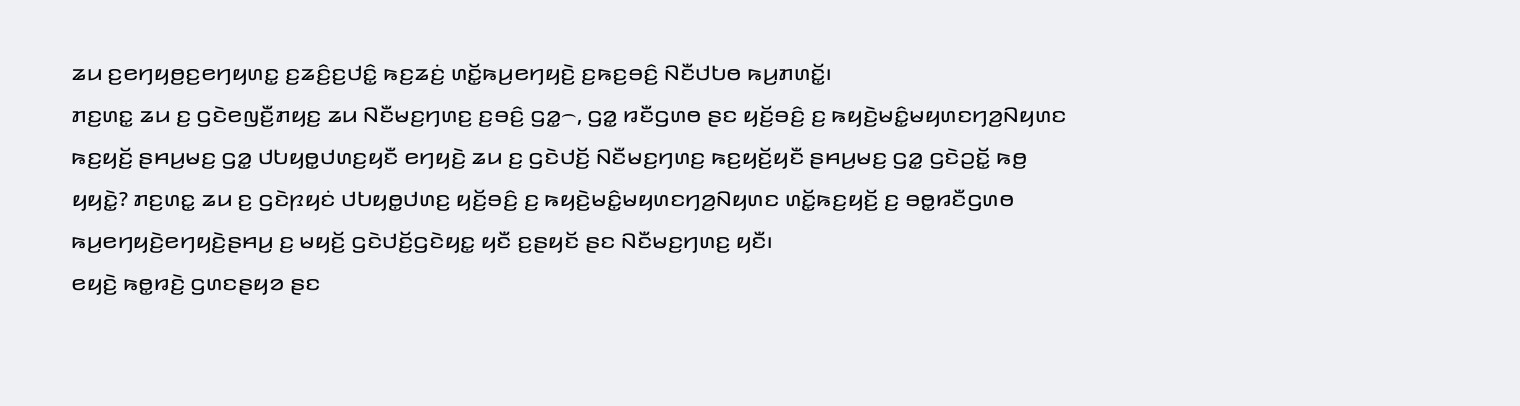ꤘꤣ ꤢ꤬ꤕꤚꤟꤥ꤬ꤢ꤬ꤕꤚꤟꤛꤢ꤭ ꤢ꤬ꤘꤢꤨ꤬ꤢ꤬ꤓꤢꤨ꤭ ꤒꤢ꤬ꤘꤢꤦ꤬ ꤛꤢꤩ꤭ꤒꤣ꤬ꤕꤚꤟꤢꤧ꤬ ꤢ꤬ꤒꤢ꤬ꤋꤢꤨ꤬ ꤡꤢꤪꤓꤝꤥ ꤒꤣ꤬ꤊꤛꤢꤩ꤭꤯
ꤊꤢ꤬ꤛꤢ꤭ ꤘꤣ ꤢ꤬ ꤞꤢꤧꤕꤜꤢꤪ꤬ꤊꤟꤢ꤬ ꤘꤣ ꤡꤢꤪꤗꤢ꤬ꤚꤛꤢ꤬ ꤢ꤬ꤋꤢꤨ꤬ ꤞꤤ꤭꤮, ꤞꤤ꤭ ꤙꤢꤪꤞꤛꤥ ꤔꤢ ꤟꤢꤩ꤬ꤋꤢꤨ꤬ ꤢ꤬ ꤒꤟꤢꤧ꤬ꤗꤢꤨ꤭ꤗꤟꤛꤢꤚꤤ꤬ꤡꤟꤛꤢ ꤒꤢ꤬ꤟꤢꤩ꤬ ꤔꤌꤣ꤬ꤗꤢ꤬ ꤞꤤ꤭ ꤓꤝꤟꤥ꤭ꤓꤛꤢ꤬ꤟꤢꤪ ꤕꤚꤟꤢꤧ꤬ ꤘꤣ ꤢ꤬ ꤞꤢꤧꤓꤢꤩ꤬ ꤡꤢꤪꤗꤢ꤬ꤚꤛꤢ꤬ ꤒꤢ꤬ꤟꤢꤩ꤬ꤟꤢꤪ ꤔꤌꤣ꤬ꤗꤢ꤬ ꤞꤤ꤭ ꤞꤢꤧꤑꤢꤩ꤭ ꤒꤥ꤬ ꤟꤟꤢꤧ꤭? ꤊꤢ꤬ꤛꤢ꤭ ꤘꤣ ꤢ꤬ ꤞꤢꤧꤐꤟꤢꤦ ꤓꤝꤟꤥ꤭ꤓꤛꤢ꤬ ꤟꤢꤩ꤬ꤋꤢꤨ꤬ ꤢ꤬ ꤒꤟꤢꤧ꤬ꤗꤢꤨ꤭ꤗꤟꤛꤢꤚꤤ꤬ꤡꤟꤛꤢ ꤛꤢꤩ꤭ꤒꤢ꤬ꤟꤢꤩ꤬ ꤢ꤬ ꤋꤥ꤭ꤙꤢꤪꤞꤛꤥ ꤒꤣ꤬ꤕꤚꤟꤢꤧ꤬ꤕꤚꤟꤢꤧ꤬ꤔꤌꤣ꤬ ꤢ꤬ ꤗꤟꤢꤩ꤬ ꤞꤢꤧꤓꤢꤩ꤬ꤞꤢꤧꤟꤢ꤭ ꤟꤢꤪ ꤢ꤬ꤔꤟꤢꤩ ꤔꤢ ꤡꤢꤪꤗꤢ꤬ꤚꤛꤢ꤬ ꤟꤢꤪ꤯
ꤕꤟꤢꤧ꤬ ꤒꤥ꤭ꤙꤢꤧ꤬ ꤞꤛꤢꤔꤟꤤ ꤔꤢ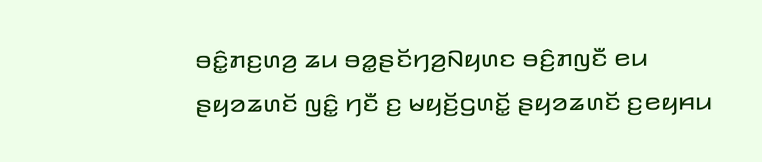ꤋꤢꤨ꤭ꤊꤢ꤬ꤛꤤ꤬ ꤘꤣ ꤋꤤ꤭ꤔꤢꤩꤚꤤ꤬ꤡꤟꤛꤢ ꤋꤢꤨ꤬ꤊꤜꤢꤪ ꤕꤣ ꤔꤟꤤꤘꤛꤢꤩ ꤜꤢꤨ꤭ ꤚꤢꤪ ꤢ꤬ ꤗꤟꤢꤩ꤬ꤞꤛꤢꤩ꤭ ꤔꤟꤤꤘꤛꤢꤩ ꤢ꤬ꤕꤟꤌꤣ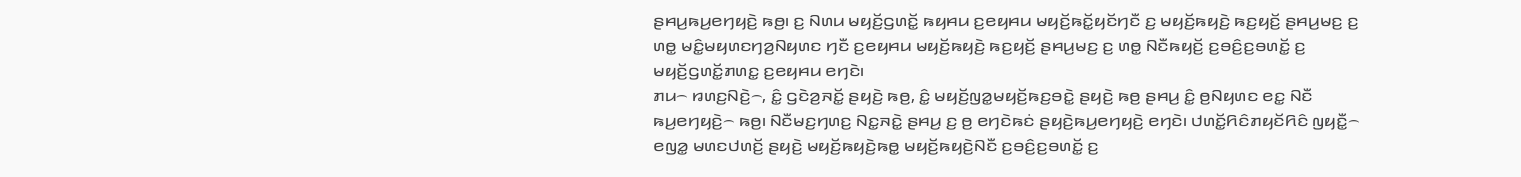ꤔꤌꤣ꤬ꤒꤣ꤬ꤕꤚꤟꤢꤧ꤬ ꤒꤥ꤬꤯ ꤢ꤬ ꤡꤛꤣ ꤗꤟꤢꤩ꤬ꤞꤛꤢꤩ꤭ ꤒꤟꤌꤣ ꤢ꤬ꤕꤟꤌꤣ ꤗꤟꤢꤩ꤬ꤒꤢꤩ꤭ꤟꤢꤩꤚꤢꤪ ꤢ꤬ ꤗꤟꤢꤩ꤬ꤒꤟꤢꤧ꤬ ꤒꤢ꤬ꤟꤢꤩ꤬ ꤔꤌꤣ꤬ꤗꤢ꤬ ꤢ꤬ ꤛꤥ꤭ ꤗꤢꤨ꤭ꤗꤟꤛꤢꤚꤤ꤬ꤡꤟꤛꤢ ꤚꤢꤪ ꤢ꤬ꤕꤟꤌꤣ ꤗꤟꤢꤩ꤬ꤒꤟꤢꤧ꤬ ꤒꤢ꤬ꤟꤢꤩ꤬ ꤔꤌꤣ꤬ꤗꤢ꤬ ꤢ꤬ ꤛꤥ꤭ ꤡꤢꤪꤒꤟꤢꤩ꤬ ꤢ꤬ꤋꤢꤨ꤬ꤢ꤬ꤋꤛꤢꤩ꤭ ꤢ꤬ ꤗꤟꤢꤩ꤬ꤞꤛꤢꤩ꤭ꤊꤛꤢ꤭ ꤢ꤬ꤕꤟꤌꤣ ꤕꤚꤢꤧ꤯
ꤊꤣ꤮ ꤙꤛꤢ꤬ꤡꤢꤧ꤬꤮, ꤢꤨ꤭ ꤞꤢꤧꤤ꤬ꤏꤢꤩ꤭ ꤔꤟꤢꤧ꤬ ꤒꤥ꤬, ꤢꤨ꤭ ꤗꤟꤢꤩ꤬ꤜꤤ꤭ꤗꤟꤢꤩ꤬ꤒꤢ꤬ꤋꤢꤧ꤭ ꤔꤟꤢꤧ꤬ ꤒꤥ꤬ ꤔꤌꤣ꤬ ꤢꤨ꤭ ꤥ꤬ꤡꤟꤛꤢ ꤕꤢ꤭ ꤡꤢꤪ ꤒꤣ꤬ꤕꤚꤟꤢꤧ꤬꤮ ꤒꤥ꤬꤯ ꤡꤢꤪꤗꤢ꤬ꤚꤛꤢ꤬ ꤡꤢ꤭ꤏꤢꤧ꤭ ꤔꤌꤣ꤬ ꤢ꤬ ꤥ꤬ ꤕꤚꤢꤧꤒꤢꤦ ꤔꤟꤢꤧ꤬ꤒꤣ꤬ꤕꤚꤟꤢꤧ꤬ ꤕꤚꤢꤧ꤯ ꤓꤛꤢꤩ꤭ꤖꤢꤨꤊꤟꤢꤩꤖꤢꤨ ꤜꤟꤢꤪ꤭꤮ ꤕꤜꤤ꤭ ꤗꤛꤢꤓꤛꤢꤩ꤬ ꤔꤟꤢꤧ꤬ ꤗꤟꤢꤩ꤬ꤒꤟꤢꤧ꤬ꤒꤥ꤭ ꤗꤟꤢꤩ꤬ꤒꤟꤢꤧ꤬ꤡꤢꤪ ꤢ꤬ꤋꤢꤨ꤬ꤢ꤬ꤋꤛꤢꤩ꤭ ꤢ꤬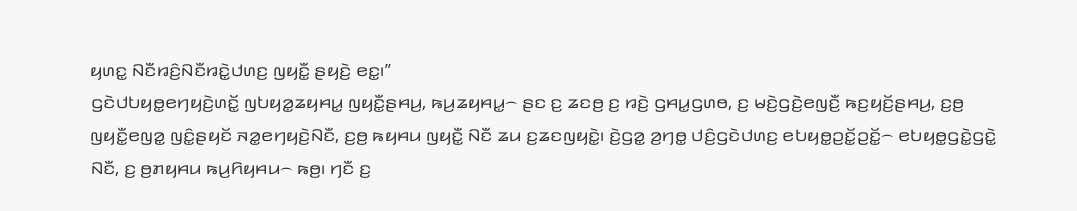ꤟꤛꤢ꤭ ꤡꤢꤪꤙꤢꤨ꤬ꤡꤢꤪꤙꤢꤧ꤭ꤓꤛꤢ꤬ ꤜꤟꤢꤪ꤭ ꤔꤟꤢꤧ꤬ ꤕꤢ꤭꤯”
ꤞꤢꤧꤓꤝꤟꤥ꤭ꤕꤚꤟꤢꤧ꤬ꤛꤢꤩ꤭ ꤜꤝꤟꤤ꤭ꤘꤟꤌꤣ꤭ ꤜꤟꤢꤪ꤭ꤔꤌꤣ꤬, ꤒꤣ꤬ꤘꤟꤌꤣ꤭꤮ ꤔꤢ ꤢ꤬ ꤘꤢꤥ꤬ ꤢ꤬ ꤙꤢꤧ꤬ ꤞꤌꤣ꤭ꤞꤛꤥ, ꤢ꤬ ꤗꤢꤧ꤬ꤞꤢꤧ꤬ꤕꤜꤢꤪ꤬ ꤒꤢ꤬ꤟꤢꤩ꤬ꤔꤌꤣ꤬, ꤢ꤬ꤥ꤬ ꤜꤟꤢꤪ꤭ꤕꤜꤤ꤭ ꤜꤢꤨ꤭ꤔꤟꤢꤩ ꤏꤤ꤭ꤕꤚꤟꤢꤧ꤬ꤡꤢꤪ, ꤢ꤬ꤥ꤬ ꤒꤟꤌꤣ ꤜꤟꤢꤪ꤭ ꤡꤢꤪ ꤘꤣ ꤢ꤬ꤘꤢꤜꤟꤢꤧ꤭꤯ ꤢꤧ꤬ꤞꤤ꤭ ꤤ꤬ꤚꤥ꤭ ꤓꤢꤨ꤬ꤞꤢꤧꤓꤛꤢ꤬ ꤕꤝꤟꤥ꤭ꤑꤢꤩ꤭ꤑꤢꤩ꤭꤮ ꤕꤝꤟꤥ꤭ꤞꤢꤧ꤭ꤞꤢꤧ꤭ ꤡꤢꤪ, ꤢ꤬ ꤥ꤬ꤊꤟꤌꤣ ꤒꤣ꤬ꤖꤟꤌꤣ꤮ ꤒꤥ꤬꤯ ꤚꤢꤪ ꤢ꤬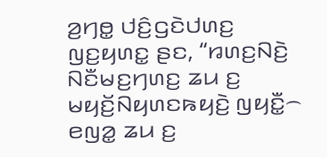ꤤ꤬ꤚꤥ꤭ ꤓꤢꤨ꤬ꤞꤢꤧꤓꤛꤢ꤬ ꤜꤢ꤬ꤟꤛꤢ꤭ ꤔꤢ, “ꤙꤛꤢ꤬ꤡꤢꤧ꤬ ꤡꤢꤪꤗꤢ꤬ꤚꤛꤢ꤬ ꤘꤣ ꤢ꤬ ꤗꤟꤢꤩ꤬ꤡꤟꤛꤢꤒꤟꤢꤧ꤬ ꤜꤟꤢꤪ꤭꤮ ꤕꤜꤤ꤭ ꤘꤣ ꤢ꤬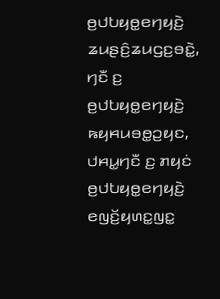ꤥ꤬ꤓꤝꤟꤥ꤭ꤕꤚꤟꤢꤧ꤬ ꤘꤣꤔꤢꤨ꤬ꤘꤣꤞꤢ꤬ꤋꤢꤧ꤭, ꤚꤢꤪ ꤢ꤬ ꤥ꤬ꤓꤝꤟꤥ꤭ꤕꤚꤟꤢꤧ꤬ ꤒꤟꤌꤣꤋꤥ꤭ꤑꤟꤢ, ꤓꤌꤣ꤭ꤚꤢꤪ ꤢ꤬ ꤊꤟꤢꤦ ꤥ꤬ꤓꤝꤟꤥ꤭ꤕꤚꤟꤢꤧ꤬ ꤕꤜꤢꤩ꤬ꤟꤛꤢ꤭ꤜꤢ꤭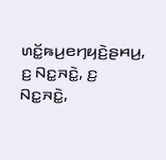ꤛꤢꤩ꤭ꤒꤣ꤬ꤕꤚꤟꤢꤧ꤬ꤔꤌꤣ꤬, ꤢ꤬ ꤡꤢ꤭ꤏꤢꤧ꤭, ꤢ꤬ ꤡꤢ꤭ꤏꤢꤧ꤭,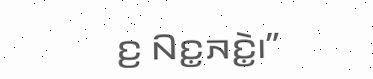ꤢ꤬ ꤡꤢ꤭ꤏꤢꤧ꤭꤯”